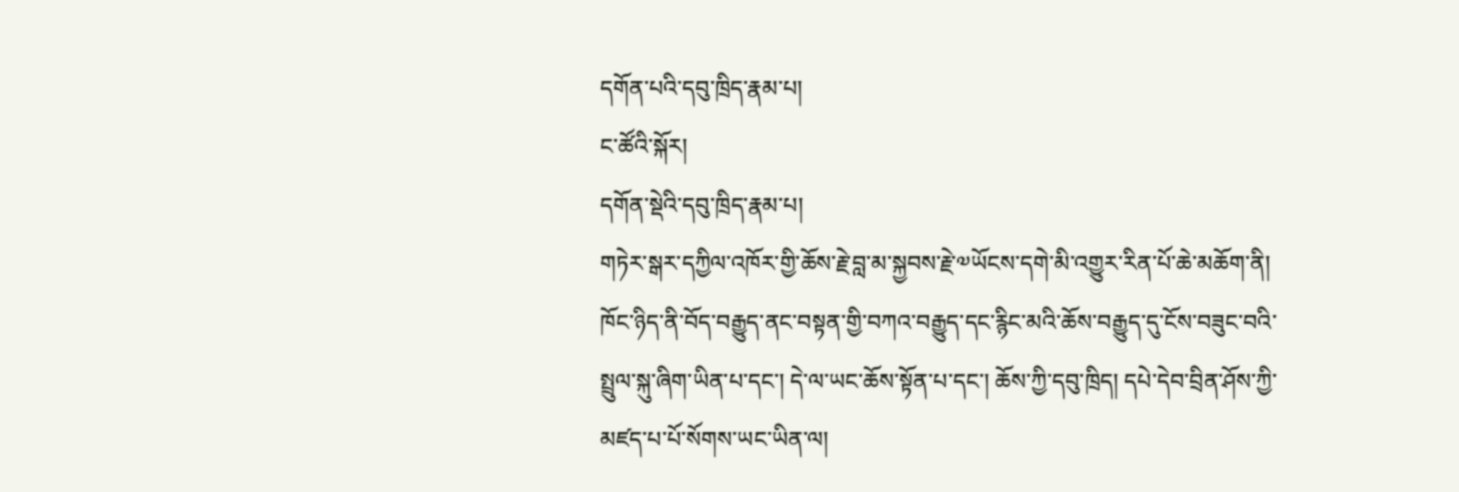དགོན་པའི་དབུ་ཁྲིད་རྣམ་པ།
ང་ཚོའི་སྐོར།
དགོན་སྡེའི་དབུ་ཁྲིད་རྣམ་པ།
གཏེར་སྒར་དཀྱིལ་འཁོར་གྱི་ཆོས་རྗེ་བླ་མ་སྐྱབས་རྗེ་༧ཡོངས་དགེ་མི་འགྱུར་རིན་པོ་ཆེ་མཆོག་ནི།
ཁོང་ཉིད་ནི་བོད་བརྒྱུད་ནང་བསྟན་གྱི་བཀའ་བརྒྱུད་དང་རྙིང་མའི་ཆོས་བརྒྱུད་དུ་ངོས་བཟུང་བའི་སྤྲུལ་སྐུ་ཞིག་ཡིན་པ་དང་། དེ་ལ་ཡང་ཆོས་སྟོན་པ་དང་། ཆོས་ཀྱི་དབུ་ཁྲིད། དཔེ་དེབ་བྲིན་ཤོས་ཀྱི་མཛད་པ་པོ་སོགས་ཡང་ཡིན་ལ།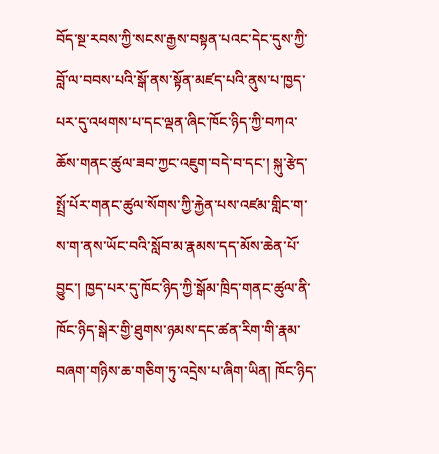བོད་སྔ་རབས་ཀྱི་སངས་རྒྱས་བསྟན་པའང་དེང་དུས་ཀྱི་བློ་ལ་བབས་པའི་སྒོ་ནས་སྟོན་མཛད་པའི་ནུས་པ་ཁྱད་པར་དུ་འཕགས་པ་དང་ལྡན་ཞིང་ཁོང་ཉིད་ཀྱི་བཀའ་ཆོས་གནང་ཚུལ་ཟབ་ཀྱང་འཇུག་བདེ་བ་དང་། སྐུ་རྩེད་སྤྲོ་པོར་གནང་ཚུལ་སོགས་ཀྱི་རྐྱེན་པས་འཛམ་གླིང་ག་ས་ག་ནས་ཡོང་བའི་སློབ་མ་རྣམས་དད་མོས་ཆེན་པོ་བྱུང་། ཁྱད་པར་དུ་ཁོང་ཉིད་ཀྱི་སྒོམ་ཁྲིད་གནང་ཚུལ་ནི་ཁོང་ཉིད་སྒེར་གྱི་ཐུགས་ཉམས་དང་ཚན་རིག་གི་རྣམ་བཞག་གཉིས་ཆ་གཅིག་ཏུ་འདྲེས་པ་ཞིག་ཡིན། ཁོང་ཉིད་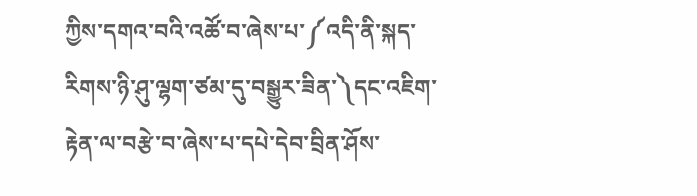ཀྱིས་དགའ་བའི་འཚོ་བ་ཞེས་པ་༼འདི་ནི་སྐད་རིགས་ཉི་ཤུ་ལྷག་ཙམ་དུ་བསྒྱུར་ཟིན་༽དང་འཇིག་རྟེན་ལ་བརྩེ་བ་ཞེས་པ་དཔེ་དེབ་བྲིན་ཤོས་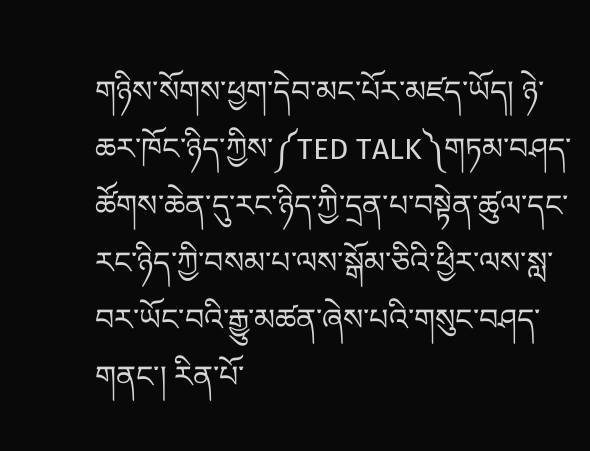གཉིས་སོགས་ཕྱག་དེབ་མང་པོར་མཛད་ཡོད། ཉེ་ཆར་ཁོང་ཉིད་ཀྱིས་༼TED TALK༽གཏམ་བཤད་ཚོགས་ཆེན་དུ་རང་ཉིད་ཀྱི་དྲན་པ་བསྟེན་ཚུལ་དང་རང་ཉིད་ཀྱི་བསམ་པ་ལས་སྒོམ་ཅིའི་ཕྱིར་ལས་སླ་བར་ཡོང་བའི་རྒྱུ་མཚན་ཞེས་པའི་གསུང་བཤད་གནང་། རིན་པོ་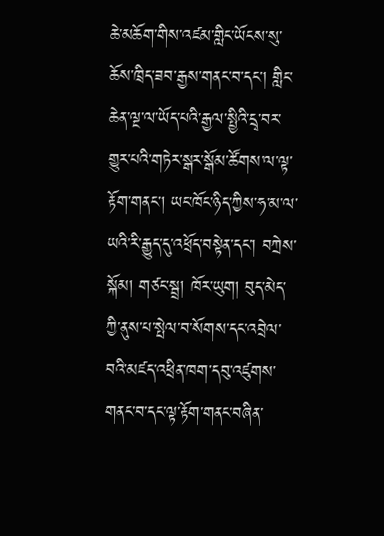ཆེ་མཆོག་གིས་འཛམ་གླིང་ཡོངས་སུ་ཆོས་ཁྲིད་ཟབ་རྒྱས་གནང་བ་དང་། གླིང་ཆེན་ལྔ་ལ་ཡོད་པའི་རྒྱལ་སྤྱིའི་དྲྭ་བར་གྱུར་པའི་གཏེར་སྒར་སྒོམ་ཚོགས་ལ་ལྟ་རྟོག་གནང་། ཡང་ཁོང་ཉིད་ཀྱིས་ཧ་མ་ལ་ཡའི་རི་རྒྱུད་དུ་འཕྲོད་བསྟེན་དང་། བཀྲེས་སྐོམ། གཙང་སྦྲ། ཁོར་ཡུག། བུད་མེད་ཀྱི་ནུས་པ་སྤེལ་བ་སོགས་དང་འབྲེལ་བའི་མཛད་འཕྲིན་ཁག་དབུ་འཛུགས་གནང་བ་དང་ལྟ་རྟོག་གནང་བཞིན་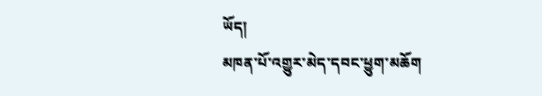ཡོད།
མཁན་པོ་འགྱུར་མེད་དབང་ཕྱུག་མཆོག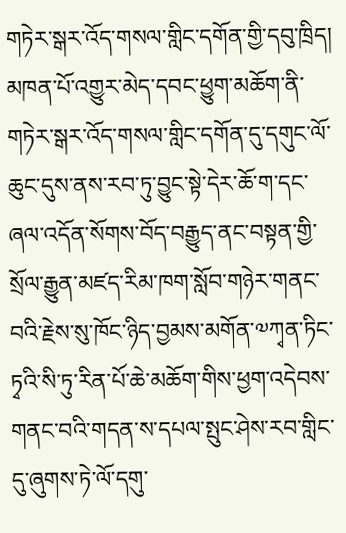གཏེར་སྒར་འོད་གསལ་གླིང་དགོན་གྱི་དབུ་ཁྲིད།
མཁན་པོ་འགྱུར་མེད་དབང་ཕྱུག་མཆོག་ནི་གཏེར་སྒར་འོད་གསལ་གླིང་དགོན་དུ་དགུང་ལོ་ཆུང་དུས་ནས་རབ་ཏུ་བྱུང་སྟེ་དེར་ཆོ་ག་དང་ཞལ་འདོན་སོགས་བོད་བརྒྱུད་ནང་བསྟན་གྱི་སྲོལ་རྒྱུན་མཛད་རིམ་ཁག་སློབ་གཉེར་གནང་བའི་རྗེས་སུ་ཁོང་ཉིད་བྱམས་མགོན་༧ཀྭན་ཏིང་ཏྭའི་སི་ཏུ་རིན་པོ་ཆེ་མཆོག་གིས་ཕྱག་འདེབས་གནང་བའི་གདན་ས་དཔལ་སྤུང་ཤེས་རབ་གླིང་དུ་ཞུགས་ཏེ་ལོ་དགུ་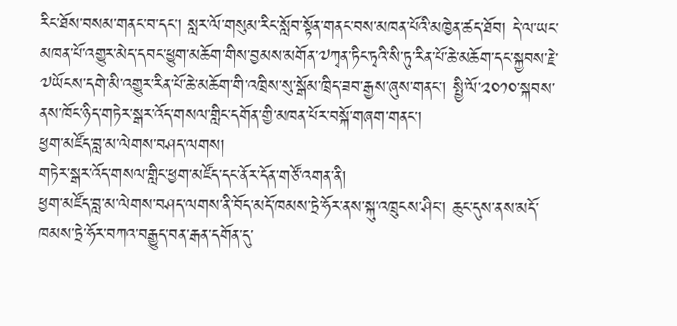རིང་ཐོས་བསམ་གནང་བ་དང་། སླར་ལོ་གསུམ་རིང་སློབ་སྟོན་གནང་བས་མཁན་པོའི་མཁྱེན་ཚད་ཐོབ། དེ་ལ་ཡང་མཁན་པོ་འགྱུར་མེད་དབང་ཕྱུག་མཆོག་གིས་བྱམས་མགོན་༧ཀྭན་ཏིང་ཏྭའི་སི་ཏུ་རིན་པོ་ཆེ་མཆོག་དང་སྐྱབས་རྗེ་༧ཡོངས་དགེ་མི་འགྱུར་རིན་པོ་ཆེ་མཆོག་གི་འཁྲིས་སུ་སྒོམ་ཁྲིད་ཟབ་རྒྱས་ཞུས་གནང་། སྤྱི་ལོ་༢༠༡༠་སྐབས་ནས་ཁོང་ཉིད་གཏེར་སྒར་འོད་གསལ་གླིང་དགོན་གྱི་མཁན་པོར་བསྐོ་གཞག་གནང་།
ཕྱག་མཛོད་བླ་མ་ལེགས་བཤད་ལགས།
གཏེར་སྒར་འོད་གསལ་གླིང་ཕྱག་མཛོད་དང་ནོར་དོན་གཙོ་འགན་ནི།
ཕྱག་མཛོད་བླ་མ་ལེགས་བཤད་ལགས་ནི་བོད་མདོ་ཁམས་ཏྲེ་ཧོར་ནས་སྐུ་འཁྲུངས་ཤིང་། ཆུང་དུས་ནས་མདོ་ཁམས་ཏྲེ་ཧོར་བཀའ་བརྒྱུད་བན་རྒན་དགོན་དུ་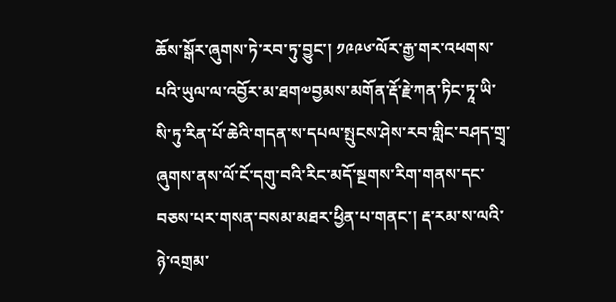ཆོས་སྒོར་ཞུགས་ཏེ་རབ་ཏུ་བྱུང་། ༡༩༩༦་ལོར་རྒྱ་གར་འཕགས་པའི་ཡུལ་ལ་འབྱོར་མ་ཐག༧བྱམས་མགོན་རྡོ་རྗེ་ཀན་ཏིང་ཏཱ་ཡི་སི་ཏུ་རིན་པོ་ཆེའི་གདན་ས་དཔལ་སྤུངས་ཤེས་རབ་གླིང་བཤད་གྲྭ་ཞུགས་ནས་ལོ་ངོ་དགུ་བའི་རིང་མདོ་སྔགས་རིག་གནས་དང་བཅས་པར་གསན་བསམ་མཐར་ཕྱིན་པ་གནང་། རྡ་རམ་ས་ལའི་ཉེ་འགྲམ་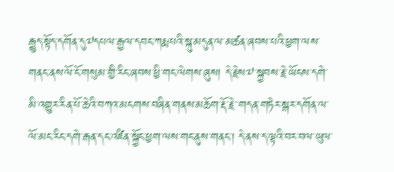རྒྱུད་སྟོད་དགོན་དུ༧དཔལ་རྒྱལ་དབང་ཀརྨ་པའི་སྐུ་མདུན་ལ་མཚན་ཞབས་པའི་ཕྱག་ལས་གནང་ནས་ལོ་ངོ་གསུམ་གྱི་རིང་ཞབས་ཕྱི་གང་ལེགས་ཞུས། དེ་རྗེས༧་སྐྱབས་རྗེ་ཡོངས་དགེ་མི་འགྱུར་རིན་པོ་ཆེའི་བཀའ་མངགས་བཞིན་གནས་མཆོག་རྡོ་རྗེ་་གདན་གཏེར་སྒར་དགོན་ལ་ལོ་མང་རིང་དགེ་རྒན་དང་འཛིན་སྐྱོང་ཕྱག་ལས་གང་ནུས་གནང་། དེ་ནས་ད་ལྟའི་བར་བལ་ཡུལ་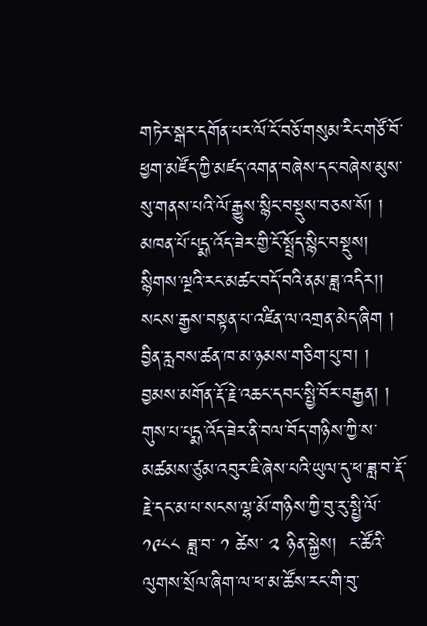གཏེར་སྒར་དགོན་པར་ལོ་ངོ་བཅོ་གསུམ་རིང་གཙོ་བོ་ཕྱག་མཛོད་ཀྱི་མཛད་འགན་བཞེས་དང་བཞེས་མུས་སུ་གནས་པའི་ལོ་རྒྱུས་སྙིང་བསྡུས་བཅས་སོ། །
མཁན་པོ་པདྨ་འོད་ཟེར་གྱི་ངོ་སྤྲོད་སྙིང་བསྡུས།
སྙིགས་ལྔའི་རང་མཚང་བདོ་བའི་ནམ་ཟླ་འདིར།།
སངས་རྒྱས་བསྟན་པ་འཛིན་ལ་འགྲན་མེད་ཞིག །
བྱིན་རླབས་ཚན་ཁ་མ་ཉམས་གཅིག་པུ་བ། །
བྱམས་མགོན་རྡོ་རྗེ་འཆང་དབང་སྤྱི་བོར་བརྒྱན། །
གུས་པ་པདྨ་འོད་ཟེར་ནི་བལ་བོད་གཉིས་ཀྱི་ས་མཚམས་ཙུམ་འབུར་ཇི་ཞེས་པའི་ཡུལ་དུ་ཕ་ཟླ་བ་རྡོ་རྗེ་དང་མ་པ་སངས་ལྷ་མོ་གཉིས་ཀྱི་བུ་རུ་སྤྱི་ལོ་ ༡༩༨༨ ཟླ་བ་ ༡ ཚེས་ ༢ ཉིན་སྐྱེས།  ང་ཚོའི་ལུགས་སྲོལ་ཞིག་ལ་ཕ་མ་ཚོས་རང་གི་བུ་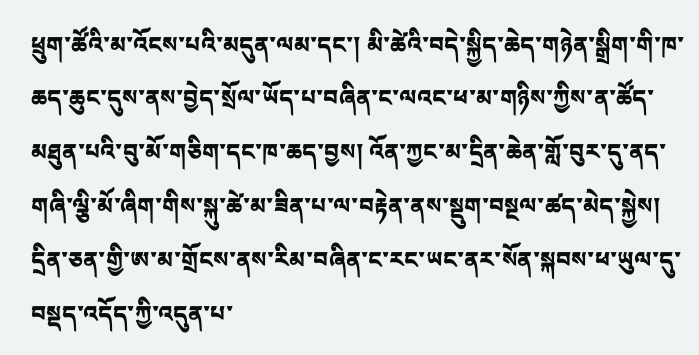ཕྲུག་ཚོའི་མ་འོངས་པའི་མདུན་ལམ་དང་། མི་ཚེའི་བདེ་སྐྱིད་ཆེད་གཉེན་སྒྲིག་གི་ཁ་ཆད་ཆུང་དུས་ནས་བྱེད་སྲོལ་ཡོད་པ་བཞིན་ང་ལའང་ཕ་མ་གཉིས་ཀྱིས་ན་ཚོད་མཐུན་པའི་བུ་མོ་གཅིག་དང་ཁ་ཆད་བྱས། འོན་ཀྱང་མ་དྲིན་ཆེན་གློ་བུར་དུ་ནད་གཞི་ལྕི་མོ་ཞིག་གིས་སྐུ་ཚེ་མ་ཟིན་པ་ལ་བརྟེན་ནས་སྡུག་བསྔལ་ཚད་མེད་སྐྱེས།   དྲིན་ཅན་གྱི་ཨ་མ་གྲོངས་ནས་རིམ་བཞིན་ང་རང་ཡང་ནར་སོན་སྐབས་ཕ་ཡུལ་དུ་བསྡད་འདོད་ཀྱི་འདུན་པ་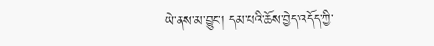ཡེ་ནས་མ་བྱུང་། དམ་པའི་ཆོས་བྱེད་འདོད་ཀྱི་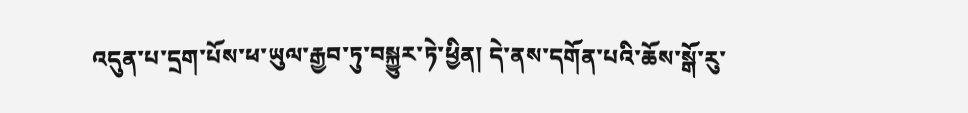འདུན་པ་དྲག་པོས་ཕ་ཡུལ་རྒྱབ་ཏུ་བསྐྱུར་ཏེ་ཕྱིན། དེ་ནས་དགོན་པའི་ཆོས་སྒོ་རུ་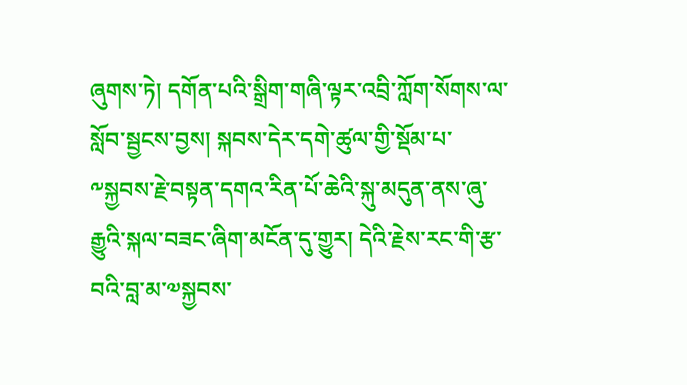ཞུགས་ཏེ། དགོན་པའི་སྒྲིག་གཞི་ལྟར་འབྲི་ཀློག་སོགས་ལ་སློབ་སྦྱངས་བྱས། སྐབས་དེར་དགེ་ཚུལ་གྱི་སྡོམ་པ་༸སྐྱབས་རྗེ་བསྟན་དགའ་རིན་པོ་ཆེའི་སྐུ་མདུན་ནས་ཞུ་རྒྱུའི་སྐལ་བཟང་ཞིག་མངོན་དུ་གྱུར། དེའི་རྗེས་རང་གི་རྩ་བའི་བླ་མ་༧སྐྱབས་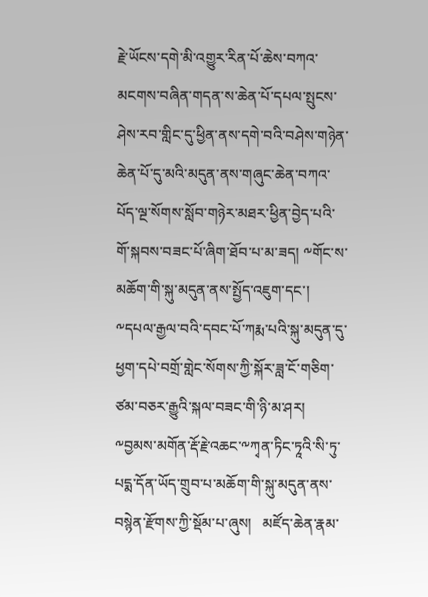རྗེ་ཡོངས་དགེ་མི་འགྱུར་རིན་པོ་ཆེས་བཀའ་མངགས་བཞིན་གདན་ས་ཆེན་པོ་དཔལ་སྤུངས་ཤེས་རབ་གླིང་དུ་ཕྱིན་ནས་དགེ་བའི་བཤེས་གཉེན་ཆེན་པོ་དུ་མའི་མདུན་ནས་གཞུང་ཆེན་བཀའ་པོད་ལྔ་སོགས་སློབ་གཉེར་མཐར་ཕྱིན་བྱེད་པའི་གོ་སྐབས་བཟང་པོ་ཞིག་ཐོབ་པ་མ་ཟད། ༸གོང་ས་མཆོག་གི་སྐུ་མདུན་ནས་སྤྱོད་འཇུག་དང་། ༸དཔལ་རྒྱལ་བའི་དབང་པོ་ཀརྨ་པའི་སྐུ་མདུན་དུ་ཕྱག་དཔེ་བགྲོ་གླེང་སོགས་ཀྱི་སྐོར་ཟླ་ངོ་གཅིག་ཙམ་བཅར་རྒྱུའི་སྐལ་བཟང་གི་ཉི་མ་ཤར། ༸བྱམས་མགོན་རྡོ་རྗེ་འཆང་༸ཀྭན་ཏིང་ཏཱའི་སི་ཏུ་པདྨ་དོན་ཡོད་གྲུབ་པ་མཆོག་གི་སྐུ་མདུན་ནས་བསྙེན་རྫོགས་ཀྱི་སྡོམ་པ་ཞུས།   མཛོད་ཆེན་རྣམ་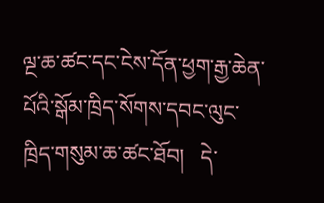ལྔ་ཆ་ཚང་དང་ངེས་དོན་ཕྱག་རྒྱ་ཆེན་པོའི་སྒོམ་ཁྲིད་སོགས་དབང་ལུང་ཁྲིད་གསུམ་ཆ་ཚང་ཐོབ།   དེ་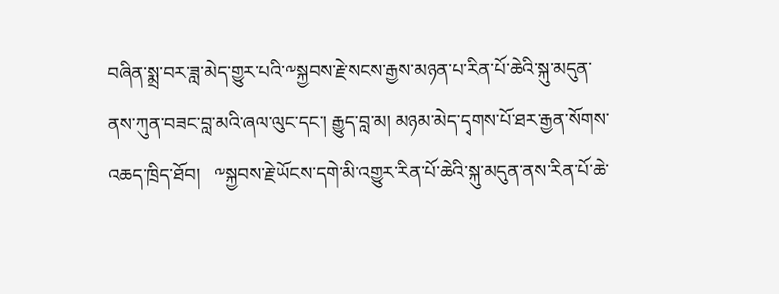བཞིན་སྨྲ་བར་ཟླ་མེད་གྱུར་པའི་༸སྐྱབས་རྗེ་སངས་རྒྱས་མཉན་པ་རིན་པོ་ཆེའི་སྐུ་མདུན་ནས་ཀུན་བཟང་བླ་མའི་ཞལ་ལུང་དང་། རྒྱུད་བླ་མ། མཉམ་མེད་དྭགས་པོ་ཐར་རྒྱན་སོགས་འཆད་ཁྲིད་ཐོབ།   ༸སྐྱབས་རྗེ་ཡོངས་དགེ་མི་འགྱུར་རིན་པོ་ཆེའི་སྐུ་མདུན་ནས་རིན་པོ་ཆེ་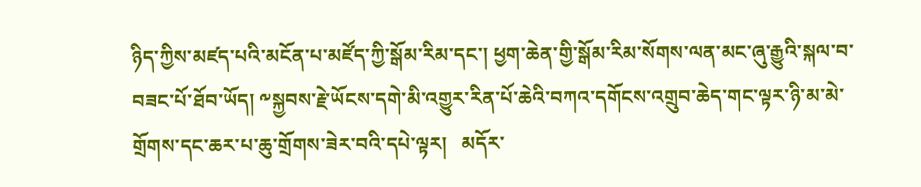ཉིད་ཀྱིས་མཛད་པའི་མངོན་པ་མཛོད་ཀྱི་སྒོམ་རིམ་དང་། ཕྱག་ཆེན་གྱི་སྒོམ་རིམ་སོགས་ལན་མང་ཞུ་རྒྱུའི་སྐལ་བ་བཟང་པོ་ཐོབ་ཡོད། ༸སྐྱབས་རྗེ་ཡོངས་དགེ་མི་འགྱུར་རིན་པོ་ཆེའི་བཀའ་དགོངས་འགྲུབ་ཆེད་གང་ལྟར་ཉི་མ་མེ་གྲོགས་དང་ཆར་པ་ཆུ་གྲོགས་ཟེར་བའི་དཔེ་ལྟར།   མདོར་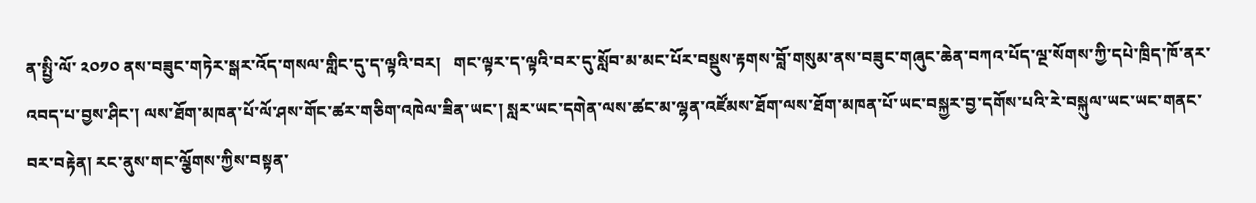ན་སྤྱི་ལོ་ ༢༠༡༠ ནས་བཟུང་གཏེར་སྒར་འོད་གསལ་གླིང་དུ་ད་ལྟའི་བར།   གང་ལྟར་ད་ལྟའི་བར་དུ་སློབ་མ་མང་པོར་བསྡུས་རྟགས་བློ་གསུམ་ནས་བཟུང་གཞུང་ཆེན་བཀའ་པོད་ལྔ་སོགས་ཀྱི་དཔེ་ཁྲིད་ཁོ་ནར་འབད་པ་བྱས་ཤིང་། ལས་ཐོག་མཁན་པོ་ལོ་ཤས་གོང་ཚར་གཅིག་འཁེལ་ཟིན་ཡང་། སླར་ཡང་དགེན་ལས་ཚང་མ་ལྷན་འཛོམས་ཐོག་ལས་ཐོག་མཁན་པོ་ཡང་བསྐྱར་བྱ་དགོས་པའི་རེ་བསྐུལ་ཡང་ཡང་གནང་བར་བརྟེན། རང་ནུས་གང་ལྕོགས་ཀྱིས་བསྟན་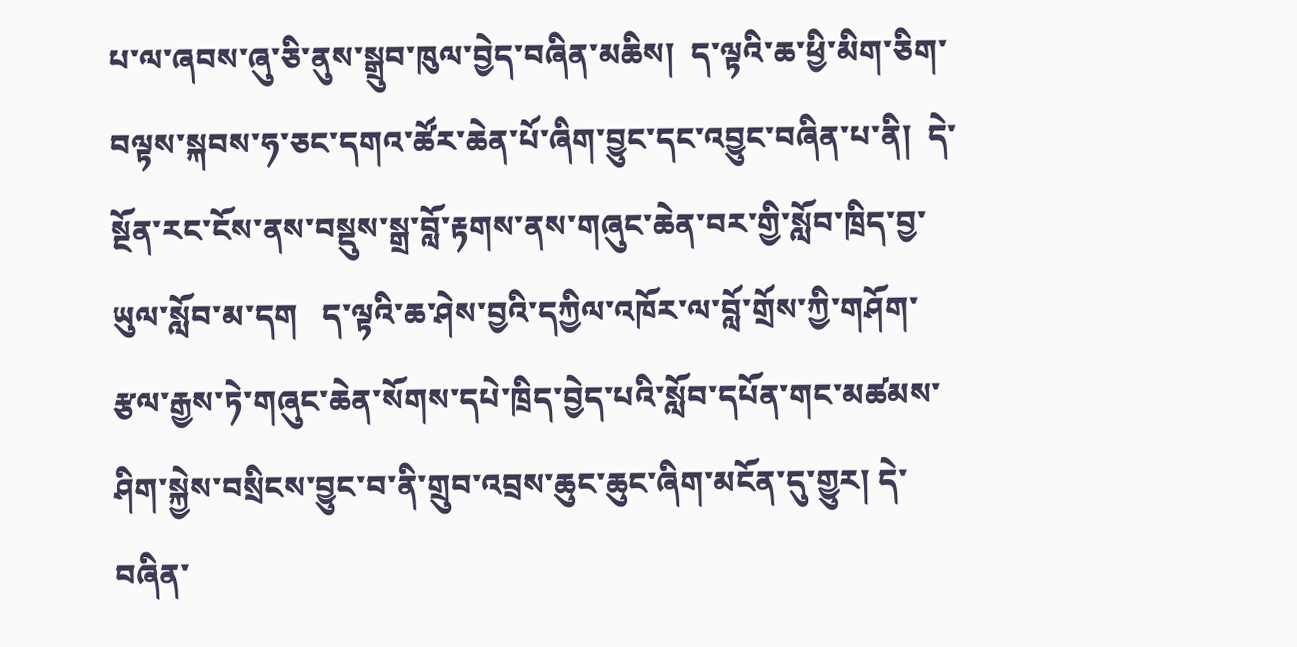པ་ལ་ཞབས་ཞུ་ཅི་ནུས་སྒྲུབ་ཁུལ་བྱེད་བཞིན་མཆིས།  ད་ལྟའི་ཆ་ཕྱི་མིག་ཅིག་བལྟས་སྐབས་ཧ་ཅང་དགའ་ཚོར་ཆེན་པོ་ཞིག་བྱུང་དང་འབྱུང་བཞིན་པ་ནི།  དེ་སྔོན་རང་ངོས་ནས་བསྡུས་སྒྲ་བློ་རྟགས་ནས་གཞུང་ཆེན་བར་གྱི་སློབ་ཁྲིད་བྱ་ཡུལ་སློབ་མ་དག   ད་ལྟའི་ཆ་ཤེས་བྱའི་དཀྱིལ་འཁོར་ལ་བློ་གྲོས་ཀྱི་གཤོག་རྩལ་རྒྱས་ཏེ་གཞུང་ཆེན་སོགས་དཔེ་ཁྲིད་བྱེད་པའི་སློབ་དཔོན་གང་མཚམས་ཤིག་སྐྱེས་བསྲིངས་བྱུང་བ་ནི་གྲུབ་འབྲས་ཆུང་ཆུང་ཞིག་མངོན་དུ་གྱུར། དེ་བཞིན་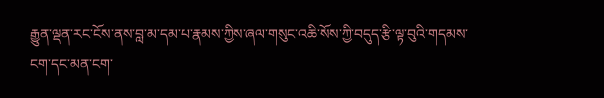རྒྱུན་ལྡན་རང་ངོས་ནས་བླ་མ་དམ་པ་རྣམས་ཀྱིས་ཞལ་གསུང་འཆི་སོས་ཀྱི་བདུད་རྩི་ལྟ་བུའི་གདམས་ངག་དང་མན་ངག་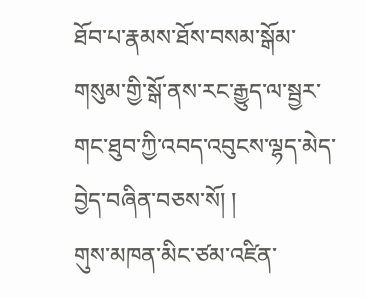ཐོབ་པ་རྣམས་ཐོས་བསམ་སྒོམ་གསུམ་གྱི་སྒོ་ནས་རང་རྒྱུད་ལ་སྦྱར་གང་ཐུབ་ཀྱི་འབད་འབུངས་ལྷད་མེད་བྱེད་བཞིན་བཅས་སོ། །
གུས་མཁན་མིང་ཙམ་འཛིན་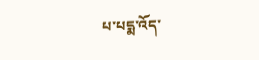པ་པདྨ་འོད་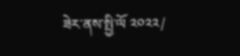ཟེར་ནས་སྤྱི་ལོ ༢༠༢༢/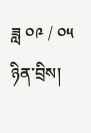ཟླ ༠༩ / ༠༥ ཉིན་བྲིས།